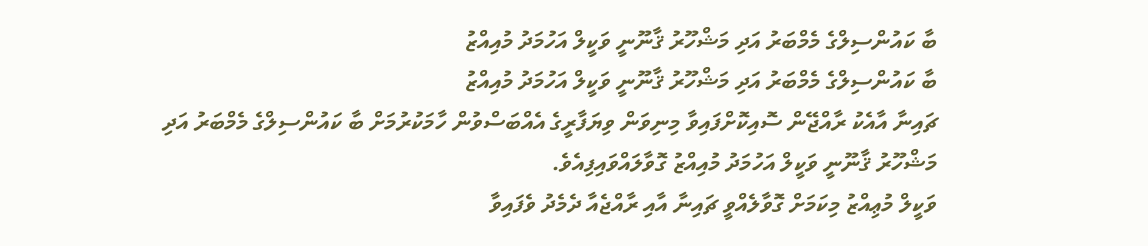ބާ ކައުންސިލްގެ މެމްބަރު އަދި މަޝްހޫރު ޤާނޫނީ ވަކީލް އަހުމަދު މުއިއްޒު
ބާ ކައުންސިލްގެ މެމްބަރު އަދި މަޝްހޫރު ޤާނޫނީ ވަކީލް އަހުމަދު މުއިއްޒު
ޗައިނާ އާއެކު ރާއްޖޭން ސޮއިކޮށްފައިވާ މިނިވަން ވިޔަފާރީގެ އެއްބަސްވުން ހާމަކުރުމަށް ބާ ކައުންސިލްގެ މެމްބަރު އަދި މަޝްހޫރު ޤާނޫނީ ވަކީލް އަހުމަދު މުއިއްޒު ގޮވާލައްވައިފިއެވެ.
ވަކީލް މުޢިއްޒު މިކަމަށް ގޮވާލެއްވީ ޗައިނާ އާއި ރާއްޖެއާ ދެމެދު ވެފައިވާ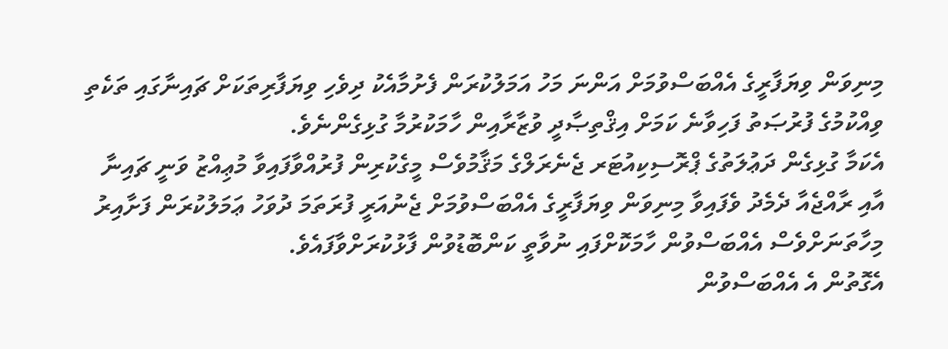މިނިވަން ވިޔަފާރީގެ އެއްބަސްވުމަށް އަންނަ މަހު އަމަލުކުރަން ފެށުމާއެކު ދިވެހި ވިޔަފާރިތަކަށް ޗައިނާގައި ތަކެތި ވިއްކުމުގެ ފުރުޞަތު ފަހިވާނެ ކަމަށް އިޤްތިޞާދީ ވުޒާރާއިން ހާމަކުރުމާ ގުޅިގެންނެވެ.
އެކަމާ ގުޅިގެން ދަޢުލަތުގެ ޕްރޮސިކިއުޓަރ ޖެނެރަލްގެ މަޤާމުވެސް މީގެކުރިން ފުރުއްވާފައިވާ މުޢިއްޒު ވަނީ ޗައިނާ އާއި ރާއްޖެއާ ދެމެދު ވެފައިވާ މިނިވަން ވިޔަފާރީގެ އެއްބަސްވުމަށް ޖެނުއަރީ ފުރަތަމަ ދުވަހު ޢަމަލުކުރަން ފަށާއިރު މިހާތަނަށްވެސް އެއްބަސްވުން ހާމަކޮށްފައި ނުވާތީ ކަންބޮޑުވުން ފާޅުކުރަށްވާފައެވެ.
އެގޮތުން އެ އެއްބަސްވުން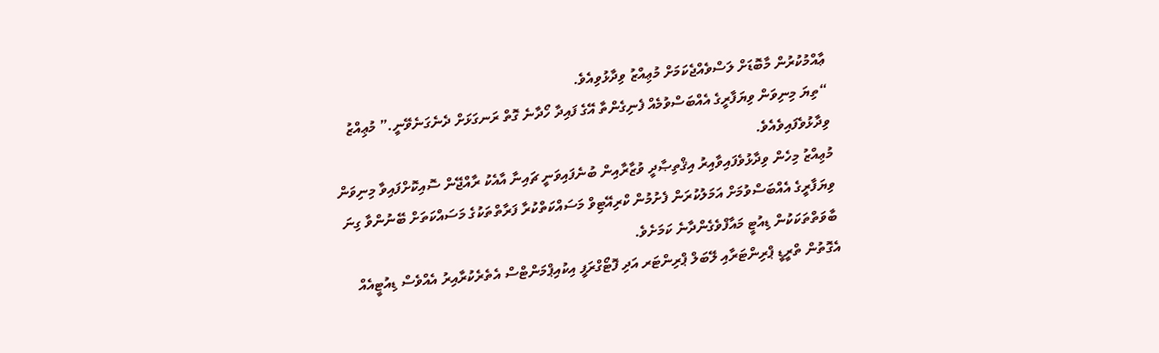ޢާއްމުކުރުން މާބޮޑަށް ލަސްވެއްޖެކަމަށް މުޢިއްޒު ވިދާޅުވިއެވެ.
“ތިޔަ މިނިވަން ވިޔަފާރީގެ އެއްބަސްވުމެއް ފެނިގެންތާ އޭގެ ފައިދާ ހޯދާނެ ގޮތް ރަނގަޅަށް ދެނެގަނެވޭނީ.” މުޢިއްޒު ވިދާޅުވެފައިވެއެވެ.
މުޢިއްޒު މިހެން ވިދާޅުވެފައިވާއިރު އިޤްތިޞާދީ ވުޒާރާއިން ބުނެފައިވަނީ ޗައިނާ އާއެކު ރާއްޖޭން ސޮއިކޮށްފައިވާ މިނިވަން ވިޔަފާރީގެ އެއްބަސްވުމަށް އަމަލުކުރަން ފެށުމުން ކްރިއޭޓިވް މަސައްކަތްކުރާ ފަރާތްތަކުގެ މަސައްކަތަށް ބޭނުންވާ ގިނަ ބާވަތްތަކަކުން ޑިއުޓީ މައާފްވެގެންދާނެ ކަމަށެވެ.
އެގޮތުން ތްރީޑީ ޕްރިންޓަރާއި ލޭބަލް ޕްރިންޓަރ އަދި ފޮޓޯގްރަފީ އިކުއިޕްމަންޓްސް އެތެރެކުރާއިރު އެއްވެސް ޑިއުޓީއެއް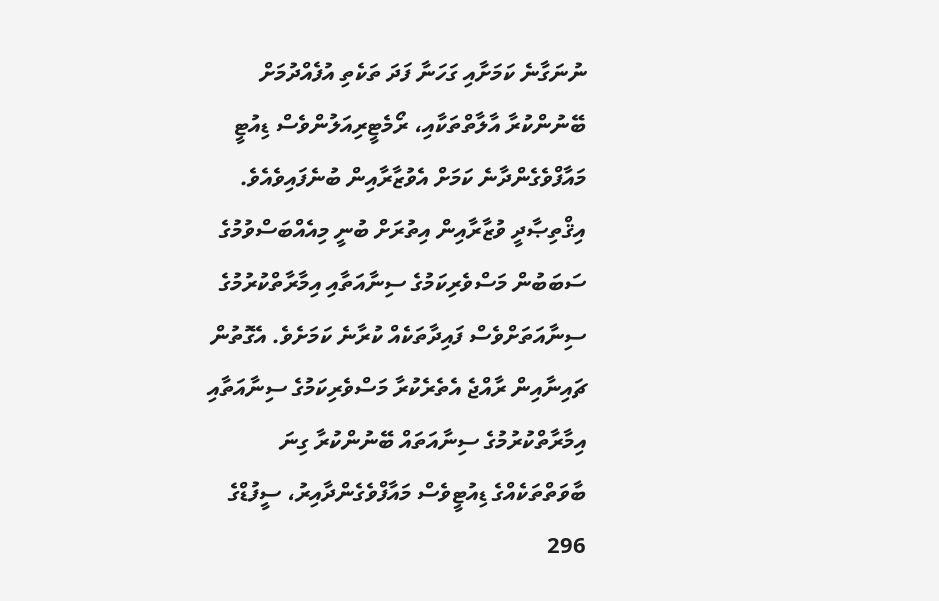ނުނަގާނެ ކަމަށާއި ގަހަނާ ފަދަ ތަކެތި އުފެއްދުމަށް ބޭނުންކުރާ އާލާތްތަކާއި، ރޯމެޓީރިއަލުންވެސް ޑިއުޓީ މައާފްވެގެންދާނެ ކަމަށް އެވުޒާރާއިން ބުނެފައިވެއެވެ.
އިޤްތިޞާދީ ވުޒާރާއިން އިތުރަށް ބުނީ މިއެއްބަސްވުމުގެ ސަބަބުން މަސްވެރިކަމުގެ ސިނާއަތާއި އިމާރާތްކުރުމުގެ ސިނާއަތަށްވެސް ފައިދާތަކެއް ކުރާނެ ކަމަށެވެ. އެގޮތުން ޗައިނާއިން ރާއްޖެ އެތެރެކުރާ މަސްވެރިކަމުގެ ސިނާއަތާއި އިމާރާތްކުރުމުގެ ސިނާއަތައް ބޭނުންކުރާ ގިނަ ބާވަތްތަކެއްގެ ޑިއުޓީވެސް މައާފްވެގެންދާއިރު، ސީފުޑްގެ 296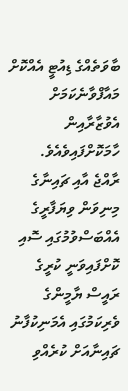ބާވަތެއްގެ ޑިއުޓީ އެއްކޮށް މައާފްވާނެކަމަށް އެވުޒާރާއިން ހާމަކޮށްފައިވެއެވެ.
ރާއްޖެ އާއި ޗައިނާގެ މިނިވަން ވިޔަފާރީގެ އެއްބަސްވުމުގައި ސޮއި ކޮށްފައިވަނީ ކުރީގެ ރައީސް ޔާމީންގެ ވެރިކަމުގައި އެމަނިކުފާނު ޗައިނާއަށް ކުރެއްވި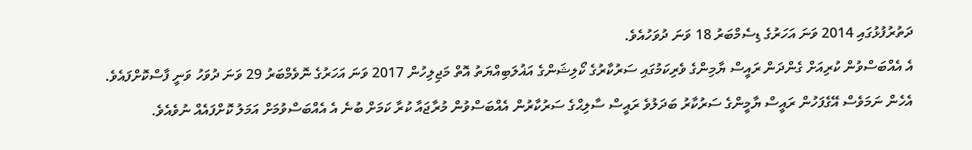ދަތުރުފުޅުގައި 2014 ވަނަ އަހަރުގެ ޑިސެމްބަރު 18 ވަނަ ދުވަހުއެވެ.
އެ އެއްބަސްވުން ކުރިއަށް ގެންދަން ރައީސް ޔާމިންގެ ވެރިކަމުގައި ސަރުކާރުގެ ކޯލިޝަންގެ އަޣުލަބިއްޔަތު އޮތް މަޖިލިހުން 2017 ވަނަ އަހަރުގެ ނޮވެމްބަރު 29 ވަނަ ދުވަހު ވަނީ ފާސްކޮށްފައެވެ.
އެހެން ނަމަވެސް އޭގެފަހުން ރައީސް ޔާމީންގެ ސަރުކާރު ބަދަލުވެ ރައީސް ސާލިޙްގެ ސަރުކާރުން އެއްބަސްވުން މުރާޖައާ ކުރާ ކަމަށް ބުނެ އެ އެއްބަސްވުމަށް އަމަލު ކޮށްފައެއް ނުވެއެވެ.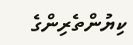ކިޔުންތެރިންގެ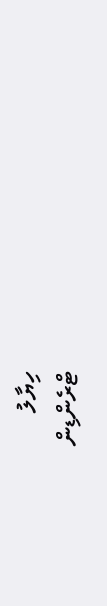ހިޔާލު
ޓްރެންޑިން